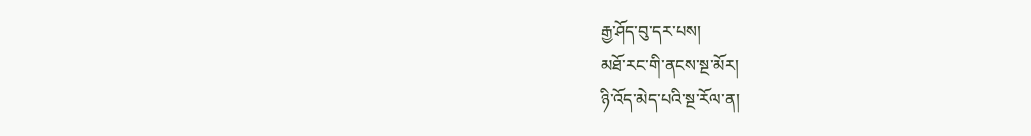རྒྱ་ཤོད་བུ་དར་པས།
མཐོ་རང་གི་ནངས་སྔ་མོར།
ཉི་འོད་མེད་པའི་སྔ་རོལ་ན།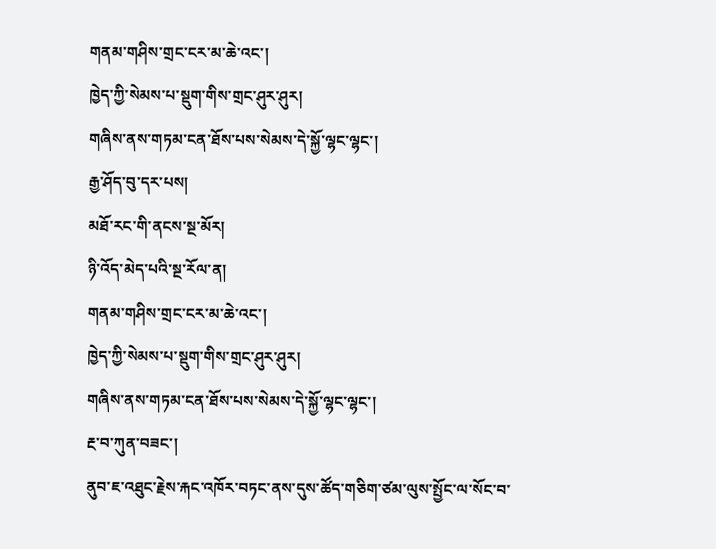གནམ་གཤིས་གྲང་ངར་མ་ཆེ་འང་།
ཁྱེད་ཀྱི་སེམས་པ་སྡུག་གིས་གྲང་ཤུར་ཤུར།
གཞིས་ནས་གཏམ་ངན་ཐོས་པས་སེམས་དེ་སྐྱོ་ལྷང་ལྷང་།
རྒྱ་ཤོད་བུ་དར་པས།
མཐོ་རང་གི་ནངས་སྔ་མོར།
ཉི་འོད་མེད་པའི་སྔ་རོལ་ན།
གནམ་གཤིས་གྲང་ངར་མ་ཆེ་འང་།
ཁྱེད་ཀྱི་སེམས་པ་སྡུག་གིས་གྲང་ཤུར་ཤུར།
གཞིས་ནས་གཏམ་ངན་ཐོས་པས་སེམས་དེ་སྐྱོ་ལྷང་ལྷང་།
རྔ་བ་ཀུན་བཟང་།
ནུབ་ཇ་འཐུང་རྗེས་རྐང་འཁོར་བཏང་ནས་དུས་ཚོད་གཅིག་ཙམ་ལུས་སྤྱོང་ལ་སོང་བ་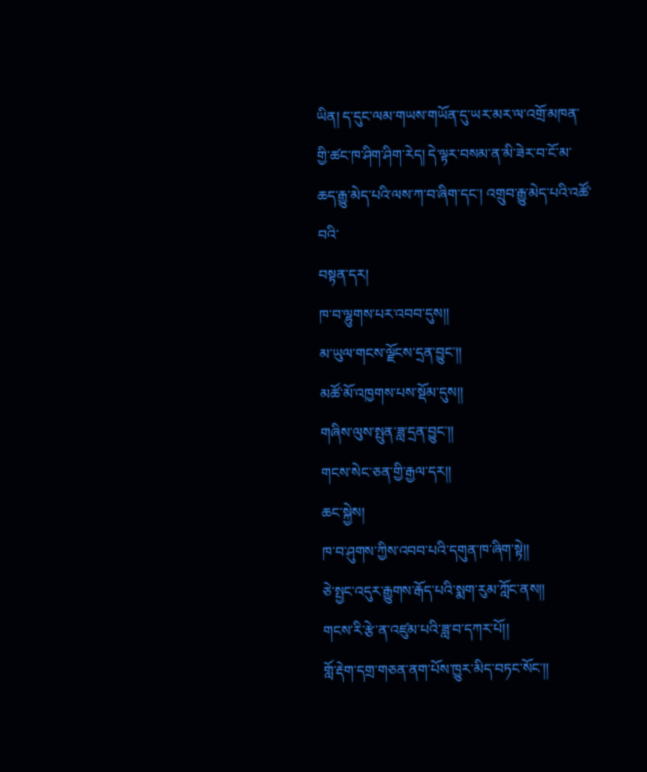ཡིན། ད་དུང་ལམ་གཡས་གཡོན་དུ་ཡར་མར་ལ་འགྲོ་མཁན་གྱི་ཚང་ཁ་ཤིག་ཤིག་རེད། དེ་ལྟར་བསམ་ན་མི་ཟེར་བ་ངོ་མ་ཆད་རྒྱུ་མེད་པའི་ལས་ཀ་བ་ཞིག་དང་། འགྲུབ་རྒྱུ་མེད་པའི་འཚོ་བའི་
བསྟན་དར།
ཁ་བ་ལྷུགས་པར་འབབ་དུས།།
མ་ཡུལ་གངས་ལྗོངས་དྲན་བྱུང་།།
མཚོ་མོ་འཁྱགས་པས་སྡོམ་དུས།།
གཞིས་ལུས་སྤུན་ཟླ་དྲན་བྱུང་།།
གངས་སེང་ཅན་གྱི་རྒྱལ་དར།།
ཆང་སྐྱེས།
ཁ་བ་ཤུགས་ཀྱིས་འབབ་པའི་དགུན་ཁ་ཞིག་སྟེ།།
ཅེ་སྤྱང་འདུར་རྒྱུགས་རྒོད་པའི་སྨག་རུམ་ཀློང་ནས།།
གངས་རི་རྩེ་ན་འཛུམ་པའི་ཟླ་བ་དཀར་པོ།།
གློ་རྡེག་དགྲ་གཅན་ནག་པོས་ཁྱུར་མིད་བཏང་སོང་།།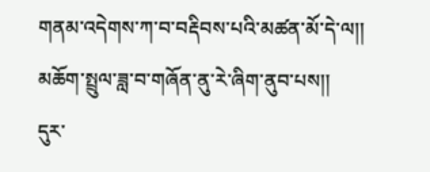གནམ་འདེགས་ཀ་བ་བརྡིབས་པའི་མཚན་མོ་དེ་ལ།།
མཆོག་སྤྲུལ་ཟླ་བ་གཞོན་ནུ་རེ་ཞིག་ནུབ་པས།།
དུར་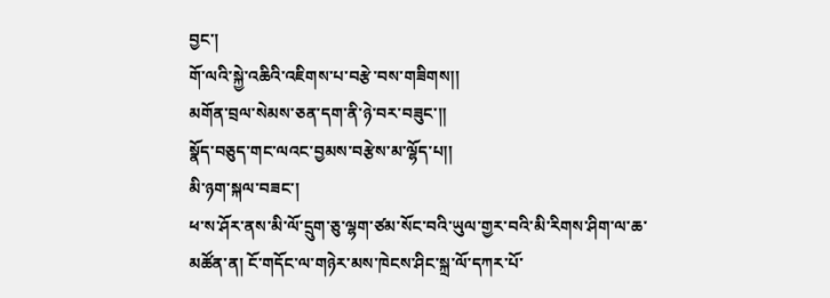བྱང་།
གོ་ལའི་སྐྱེ་འཆིའི་འཇིགས་པ་བརྩེ་བས་གཟིགས།།
མགོན་བྲལ་སེམས་ཅན་དག་ནི་ཉེ་བར་བཟུང་།།
སྣོད་བཅུད་གང་ལའང་བྱམས་བརྩེས་མ་ལྷོད་པ།།
མི་ཉག་སྐལ་བཟང་།
ཕ་ས་ཤོར་ནས་མི་ལོ་དྲུག་ཅུ་ལྷག་ཙམ་སོང་བའི་ཡུལ་གྱར་བའི་མི་རིགས་ཤིག་ལ་ཆ་མཚོན་ན། ངོ་གདོང་ལ་གཉེར་མས་ཁེངས་ཤིང་སྐྲ་ལོ་དཀར་པོ་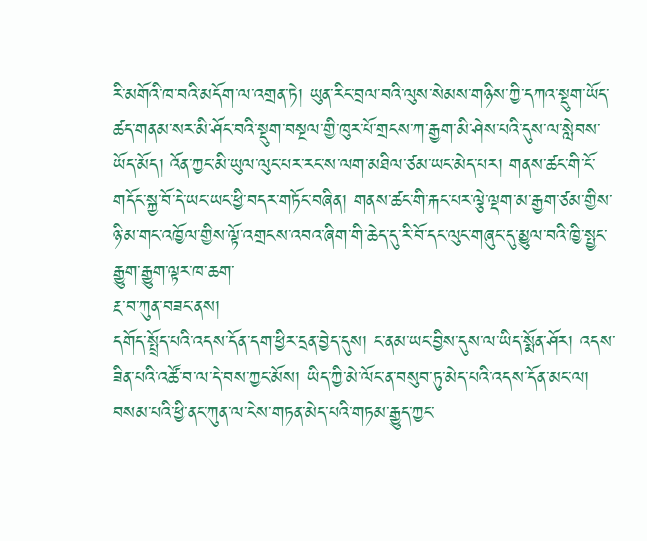རི་མགོའི་ཁ་བའི་མདོག་ལ་འགྲན་ཏེ། ཡུན་རིང་བྲལ་བའི་ལུས་སེམས་གཉིས་ཀྱི་དཀའ་སྡུག་ཡོད་ཚད་གནམ་སར་མི་ཤོང་བའི་སྡུག་བསྔལ་གྱི་ཁུར་པོ་གྲངས་ཀ་རྒྱག་མི་ཤེས་པའི་དུས་ལ་སླེབས་ཡོད་མོད། འོན་ཀྱང་མི་ཡུལ་ལུང་པར་རང་ས་ལག་མཐིལ་ཙམ་ཡང་མེད་པར། གནས་ཚང་གི་ངོ་གདོང་སྐྱ་བོ་དེ་ཡང་ཡང་ཕྱི་བདར་གཏོང་བཞིན། གནས་ཚང་གི་རྐང་པར་ལྕེ་ལྡག་མ་རྒྱག་ཙམ་གྱིས་ཉི་མ་གང་འཁྱོལ་གྱིས་ལྟོ་འགྲངས་འབའ་ཞིག་གི་ཆེད་དུ་རི་བོ་དང་ལུང་གཞུང་དུ་མྱུལ་བའི་ཁྱི་སྤྱང་རྒྱུག་རྒྱུག་ལྟར་ཁ་ཆག་
རྔ་བ་ཀུན་བཟང་ནས།
དགོད་སྤྲོད་པའི་འདས་དོན་དག་ཕྱིར་དྲན་བྱེད་དུས། ང་ནམ་ཡང་བྱིས་དུས་ལ་ཡིད་སྨོན་ཤོར། འདས་ཟིན་པའི་འཚོ་བ་ལ་དེ་བས་ཀྱང་མོས། ཡིད་ཀྱི་མེ་ལོང་ན་བསུབ་ཏུ་མེད་པའི་འདས་དོན་མང་ལ། བསམ་པའི་ཕྱི་ནང་ཀུན་ལ་ངེས་གཏན་མེད་པའི་གཏམ་རྒྱུད་ཀྱང་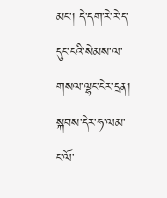མང་། དེ་དག་རེ་རེ་ད་དུང་ངའི་སེམས་ལ་གསལ་ལྷང་ངེར་དྲན། སྐབས་དེར་ཧ་ལམ་ང་ལོ་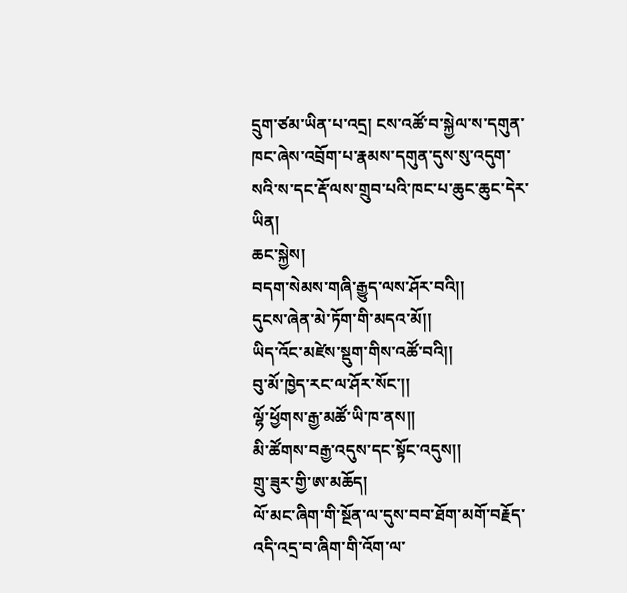དྲུག་ཙམ་ཡིན་པ་འདྲ། ངས་འཚོ་བ་སྐྱེལ་ས་དགུན་ཁང་ཞེས་འབྲོག་པ་རྣམས་དགུན་དུས་སུ་འདུག་སའི་ས་དང་རྡོ་ལས་གྲུབ་པའི་ཁང་པ་ཆུང་ཆུང་དེར་ཡིན།
ཆང་སྐྱེས།
བདག་སེམས་གཞི་རྒྱུད་ལས་ཤོར་བའི།།
དུངས་ཞེན་མེ་ཏོག་གི་མདའ་མོ།།
ཡིད་འོང་མཛེས་སྡུག་གིས་འཚོ་བའི།།
བུ་མོ་ཁྱེད་རང་ལ་ཤོར་སོང་།།
ལྷོ་ཕྱོགས་རྒྱ་མཚོ་ཡི་ཁ་ནས།།
མི་ཚོགས་བརྒྱ་འདུས་དང་སྟོང་འདུས།།
གྲུ་ཟུར་གྱི་ཨ་མཆོད།
ལོ་མང་ཞིག་གི་སྔོན་ལ་དུས་བབ་ཐོག་མགོ་བརྗོད་འདི་འདྲ་བ་ཞིག་གི་འོག་ལ་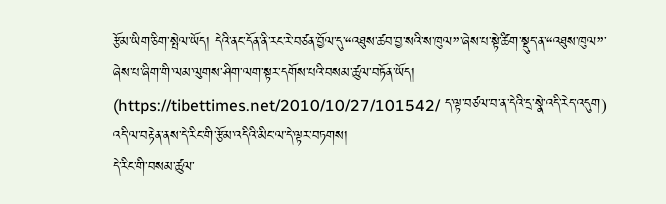རྩོམ་ཡིག་ཅིག་སྤེལ་ཡོད། དེའི་ནང་དོན་ནི་རང་རེ་བཙན་བྱོལ་དུ་“འཐུས་ཚབ་བྱ་སའི་ས་ཁུལ”་ཞེས་པ་སྟེ་ཚིག་སྡུད་ན་“འཐུས་ཁུལ”་ཞེས་པ་ཞིག་གི་ལམ་ལུགས་ཤིག་ལག་སྟར་དགོས་པའི་བསམ་ཚུལ་བཏོན་ཡོད། (https://tibettimes.net/2010/10/27/101542/ ད་ལྟ་བཙལ་བ་ན་དེའི་དྲ་སྣེ་འདི་རེད་འདུག) འདི་ལ་བརྟེན་ནས་དེ་རིང་གི་རྩོམ་འདིའི་མིང་ལ་དེ་ལྟར་བཏགས།
དེ་རིང་གི་བསམ་ཚུལ་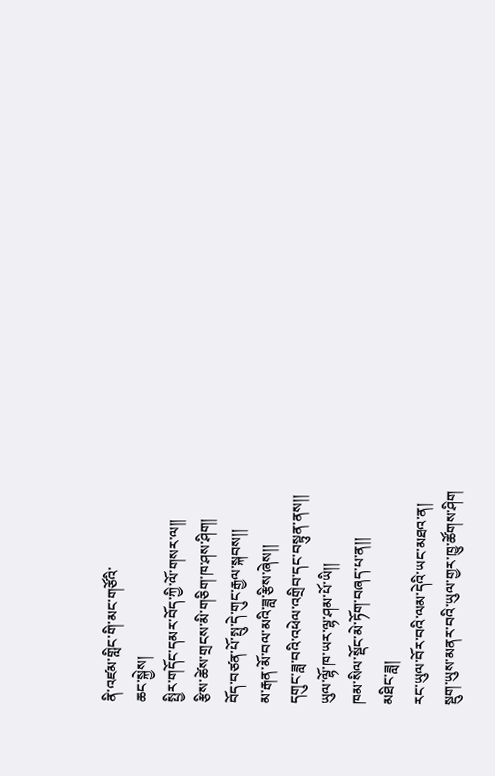ནི་འཛམ་གླིང་གི་མང་གཙོའི་
ཆང་སྐྱེས།
སྤྱིར་གདོང་དམར་བོད་ཀྱི་ལོ་གསར་ལ།།
རྩིས་ཚེས་གྲངས་མི་གཅིག་ཁ་ཤས་ཤིག།
བོད་བཙན་པོ་སྤུ་དེ་གུང་རྒྱལ་སྐབས།།
མ་རྒན་མོ་བལ་མའི་ཟླ་རྩིས་ཞེས།།
དགུང་ཟླ་བའི་འཕེལ་འགྲིབ་དང་བསྟུན་ནས།།
ཡུལ་ལྷོ་ཁ་ཡར་ལྷ་ཤམ་པོ་ཡི།།
ཁམ་སིལ་སྡོང་མེ་ཏོག་བཞད་པ་ན།།
མཐིང་ཟླ།
རང་ཡུལ་བོར་བའི་ལམ་དེའི་ཡང་མཐའ་ན།
སྡུག་ཡུས་མནར་བའི་ཡུལ་གྱར་ཁྱུ་ཚོགས་ཤིག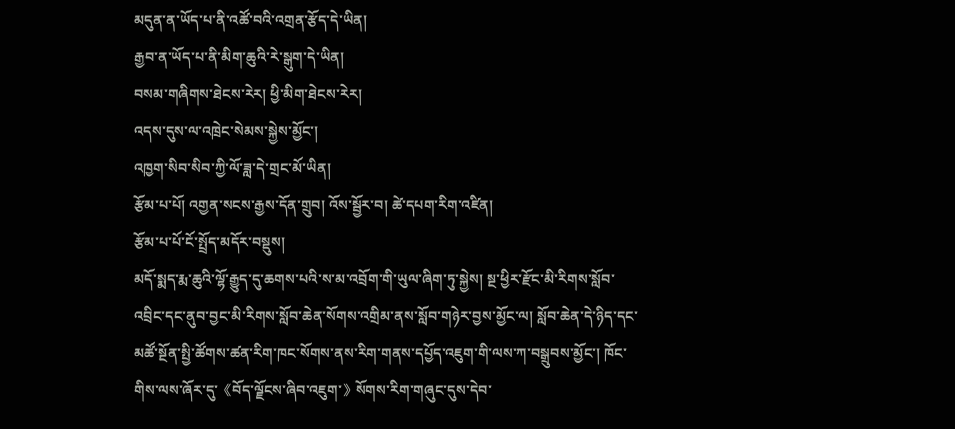མདུན་ན་ཡོད་པ་ནི་འཚོ་བའི་འགྲན་རྩོད་དེ་ཡིན།
རྒྱབ་ན་ཡོད་པ་ནི་མིག་ཆུའི་རེ་སྒུག་དེ་ཡིན།
བསམ་གཞིགས་ཐེངས་རེར། ཕྱི་མིག་ཐེངས་རེར།
འདས་དུས་ལ་འཁྲེང་སེམས་སྐྱེས་མྱོང་།
འཁྱག་སིབ་སིབ་ཀྱི་ལོ་ཟླ་དེ་གྲང་མོ་ཡིན།
རྩོམ་པ་པོ། འགྱན་སངས་རྒྱས་དོན་གྲུབ། འོས་སྦྱོར་བ། ཚེ་དཔག་རིག་འཛིན།
རྩོམ་པ་པོ་ངོ་སྤྲོད་མདོར་བསྡུས།
མདོ་སྨད་རྨ་ཆུའི་ལྷོ་རྒྱུད་དུ་ཆགས་པའི་ས་མ་འབྲོག་གི་ཡུལ་ཞིག་ཏུ་སྐྱེས། སྔ་ཕྱིར་རྫོང་མི་རིགས་སློབ་འབྲིང་དང་ནུབ་བྱང་མི་རིགས་སློབ་ཆེན་སོགས་འགྲིམ་ནས་སློབ་གཉེར་བྱས་མྱོང་ལ། སློབ་ཆེན་དེ་ཉིད་དང་མཚོ་སྔོན་སྤྱི་ཚོགས་ཚན་རིག་ཁང་སོགས་ནས་རིག་གནས་དཔྱོད་འཇུག་གི་ལས་ཀ་བསྒྲུབས་མྱོང་། ཁོང་གིས་ལས་ཞོར་དུ་《བོད་ལྗོངས་ཞིབ་འཇུག་》སོགས་རིག་གཞུང་དུས་དེབ་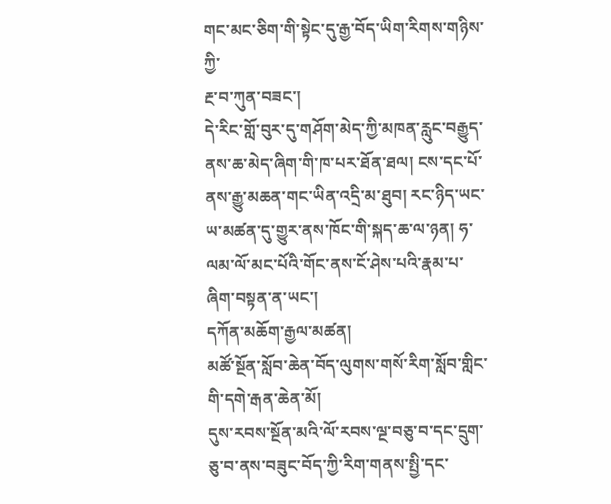གང་མང་ཅིག་གི་སྟེང་དུ་རྒྱ་བོད་ཡིག་རིགས་གཉིས་ཀྱི་
རྔ་བ་ཀུན་བཟང་།
དེ་རིང་གློ་བུར་དུ་གཤོག་མེད་ཀྱི་མཁན་རླུང་བརྒྱུད་ནས་ཆ་མེད་ཞིག་གི་ཁ་པར་ཐོན་ཐལ། ངས་དང་པོ་ནས་རྒྱུ་མཆན་གང་ཡིན་འདྲི་མ་ཐུབ། རང་ཉིད་ཡང་ཡ་མཚན་དུ་གྱུར་ནས་ཁོང་གི་སྐད་ཆ་ལ་ཉན། ཧ་ལམ་ལོ་མང་པོའི་གོང་ནས་ངོ་ཤེས་པའི་རྣམ་པ་ཞིག་བསྟན་ན་ཡང་།
དཀོན་མཆོག་རྒྱལ་མཚན།
མཚོ་སྔོན་སློབ་ཆེན་བོད་ལུགས་གསོ་རིག་སློབ་གླིང་གི་དགེ་རྒན་ཆེན་མོ།
དུས་རབས་སྔོན་མའི་ལོ་རབས་ལྔ་བཅུ་བ་དང་དྲུག་ཅུ་བ་ནས་བཟུང་བོད་ཀྱི་རིག་གནས་སྤྱི་དང་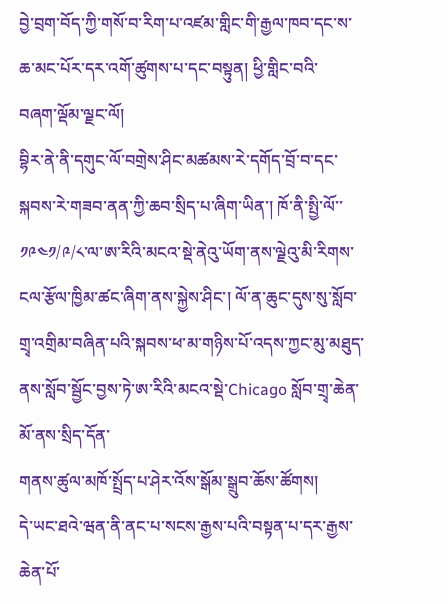བྱེ་བྲག་བོད་ཀྱི་གསོ་བ་རིག་པ་འཛམ་གླིང་གི་རྒྱལ་ཁབ་དང་ས་ཆ་མང་པོར་དར་འགོ་ཚུགས་པ་དང་བསྟུན། ཕྱི་གླིང་བའི་
བཞག་ལྡོམ་ལྗང་ལོ།
བྷིར་ནེ་ནི་དགུང་ལོ་བགྲེས་ཤིང་མཚམས་རེ་དགོད་བྲོ་བ་དང་སྐབས་རེ་གཟབ་ནན་ཀྱི་ཆབ་སྲིད་པ་ཞིག་ཡིན་། ཁོ་ནི་སྤྱི་ལོ་་༡༩༤༡/༩/༨་ལ་ཨ་རིའི་མངའ་སྡེ་ནེའུ་ཡོག་ནས་ལྗེའུ་མི་རིགས་ངལ་རྩོལ་ཁྱིམ་ཚང་ཞིག་ནས་སྐྱེས་ཤིང་། ལོ་ན་ཆུང་དུས་སུ་སློབ་གྲྭ་འགྲིམ་བཞིན་པའི་སྐབས་ཕ་མ་གཉིས་པོ་འདས་ཀྱང་མུ་མཐུད་ནས་སློབ་སྦྱོང་བྱས་ཏེ་ཨ་རིའི་མངའ་སྡེ་Chicago སློབ་གྲྭ་ཆེན་མོ་ནས་སྲིད་དོན་
གནས་ཚུལ་མཁོ་སྤྲོད་པ་ཤེར་འོས་སྒོམ་སྒྲུབ་ཆོས་ཚོགས།
དེ་ཡང་ཐའེ་ཝན་ནི་ནང་པ་སངས་རྒྱས་པའི་བསྟན་པ་དར་རྒྱས་ཆེན་པོ་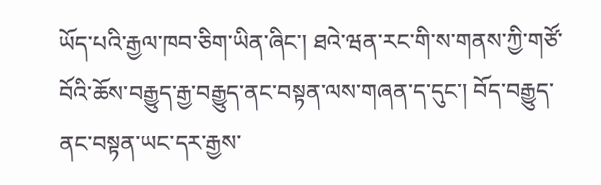ཡོད་པའི་རྒྱལ་ཁབ་ཅིག་ཡིན་ཞིང་། ཐའེ་ཝན་རང་གི་ས་གནས་ཀྱི་གཙོ་བོའི་ཆོས་བརྒྱུད་རྒྱ་བརྒྱུད་ནང་བསྟན་ལས་གཞན་ད་དུང་། བོད་བརྒྱུད་ནང་བསྟན་ཡང་དར་རྒྱས་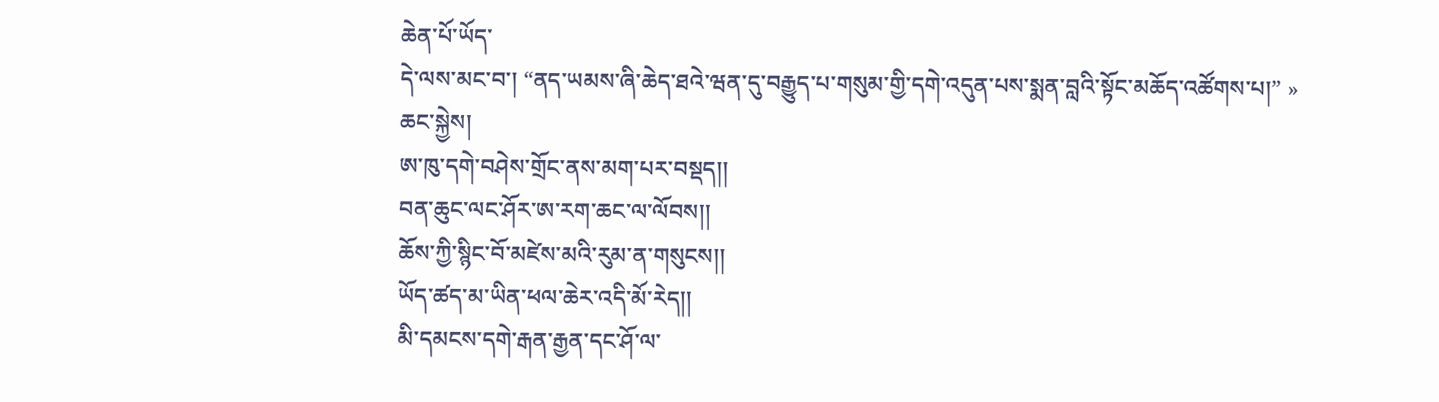ཆེན་པོ་ཡོད་
དེ་ལས་མང་བ་། “ནད་ཡམས་ཞི་ཆེད་ཐའེ་ཝན་དུ་བརྒྱུད་པ་གསུམ་གྱི་དགེ་འདུན་པས་སྨན་བླའི་སྟོང་མཆོད་འཚོགས་པ།” »
ཆང་སྐྱེས།
ཨ་ཁུ་དགེ་བཤེས་གྲོང་ནས་མག་པར་བསྡད།།
བན་ཆུང་ལང་ཤོར་ཨ་རག་ཆང་ལ་ལོབས།།
ཆོས་ཀྱི་སྙིང་བོ་མཛེས་མའི་རུམ་ན་གསུངས།།
ཡོད་ཚད་མ་ཡིན་ཕལ་ཆེར་འདི་མོ་རེད།།
མི་དམངས་དགེ་རྒན་རྒྱན་དང་ཤོ་ལ་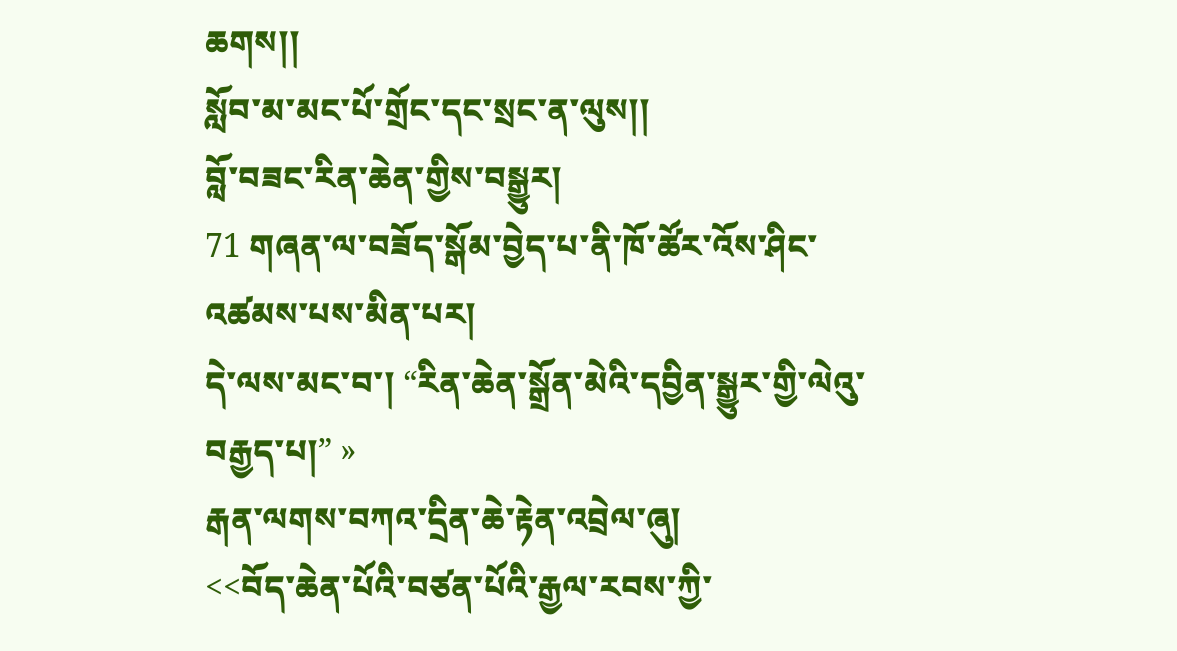ཆགས།།
སློབ་མ་མང་པོ་གྲོང་དང་སྲང་ན་ལུས།།
བློ་བཟང་རིན་ཆེན་གྱིས་བསྒྱུར།
71 གཞན་ལ་བཟོད་སྒོམ་བྱེད་པ་ནི་ཁོ་ཚོར་འོས་ཤིང་འཚམས་པས་མིན་པར།
དེ་ལས་མང་བ་། “རིན་ཆེན་སྒྲོན་མེའི་དབྱིན་སྒྱུར་གྱི་ལེའུ་བརྒྱད་པ།” »
རྒན་ལགས་བཀའ་དྲིན་ཆེ་རྟེན་འབྲེལ་ཞུ།
<<བོད་ཆེན་པོའི་བཙན་པོའི་རྒྱལ་རབས་ཀྱི་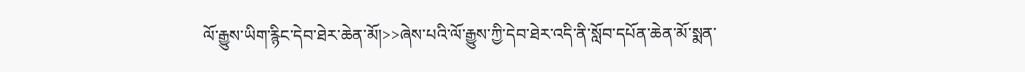ལོ་རྒྱུས་ཡིག་རྙིང་དེབ་ཐེར་ཆེན་མོ།>>ཞེས་པའི་ལོ་རྒྱུས་ཀྱི་དེབ་ཐེར་འདི་ནི་སློབ་དཔོན་ཆེན་མོ་སྨན་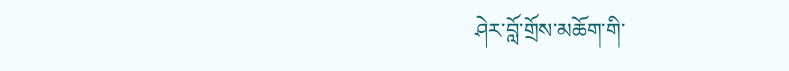ཤེར་བློ་གྲོས་མཆོག་གི་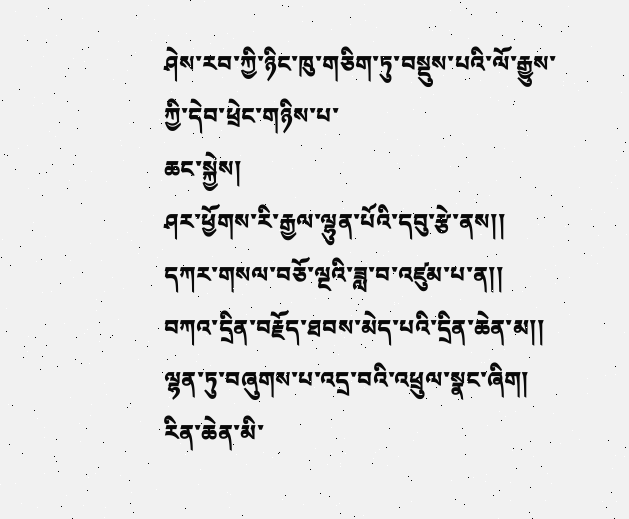ཤེས་རབ་ཀྱི་ཉིང་ཁུ་གཅིག་ཏུ་བསྡུས་པའི་ལོ་རྒྱུས་ཀྱི་དེབ་ཕྲེང་གཉིས་པ་
ཆང་སྐྱེས།
ཤར་ཕྱོགས་རི་རྒྱལ་ལྷུན་པོའི་དབུ་རྩེ་ནས།།
དཀར་གསལ་བཅོ་ལྔའི་ཟླ་བ་འཛུམ་པ་ན།།
བཀའ་དྲིན་བརྗོད་ཐབས་མེད་པའི་དྲིན་ཆེན་མ།།
ལྷན་ཏུ་བཞུགས་པ་འདྲ་བའི་འཕྲུལ་སྣང་ཞིག།
རིན་ཆེན་མི་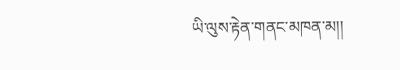ཡི་ལུས་རྟེན་གནང་མཁན་མ།།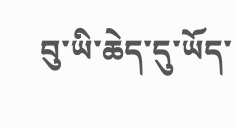བུ་ཡི་ཆེད་དུ་ཡོད་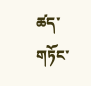ཚད་གཏོང་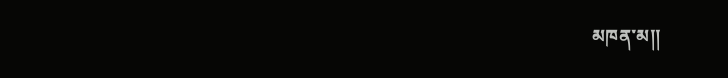མཁན་མ།།